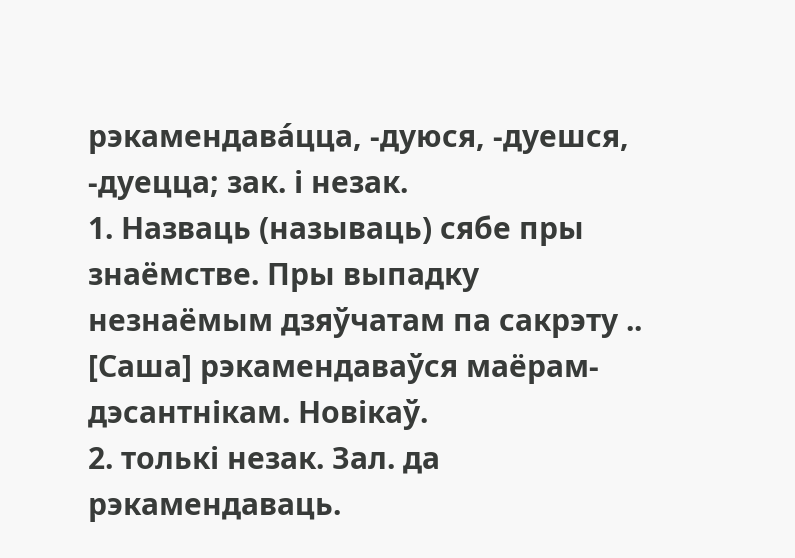рэкамендава́цца, ‑дуюся, ‑дуешся, ‑дуецца; зак. і незак.
1. Назваць (называць) сябе пры знаёмстве. Пры выпадку незнаёмым дзяўчатам па сакрэту .. [Саша] рэкамендаваўся маёрам-дэсантнікам. Новікаў.
2. толькі незак. Зал. да рэкамендаваць.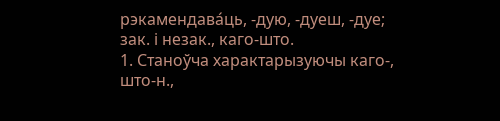рэкамендава́ць, ‑дую, ‑дуеш, ‑дуе; зак. і незак., каго-што.
1. Станоўча характарызуючы каго‑, што‑н.,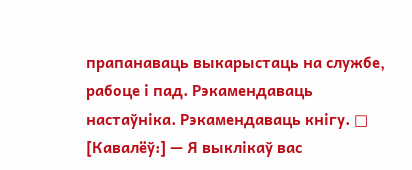прапанаваць выкарыстаць на службе, рабоце і пад. Рэкамендаваць настаўніка. Рэкамендаваць кнігу. □ [Кавалёў:] — Я выклікаў вас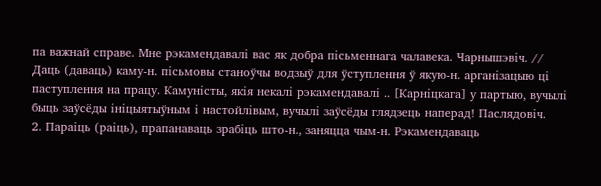па важнай справе. Мне рэкамендавалі вас як добра пісьменнага чалавека. Чарнышэвіч. // Даць (даваць) каму‑н. пісьмовы станоўчы водзыў для ўступлення ў якую‑н. арганізацыю ці паступлення на працу. Камуністы, якія некалі рэкамендавалі .. [Карніцкага] у партыю, вучылі быць заўсёды ініцыятыўным і настойлівым, вучылі заўсёды глядзець наперад! Паслядовіч.
2. Параіць (раіць), прапанаваць зрабіць што‑н., заняцца чым‑н. Рэкамендаваць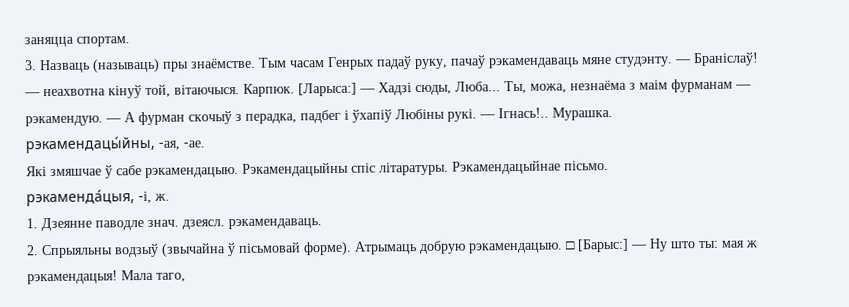заняцца спортам.
3. Назваць (называць) пры знаёмстве. Тым часам Генрых падаў руку, пачаў рэкамендаваць мяне студэнту. — Браніслаў! — неахвотна кінуў той, вітаючыся. Карпюк. [Ларыса:] — Хадзі сюды, Люба... Ты, можа, незнаёма з маім фурманам — рэкамендую. — А фурман скочыў з перадка, падбег і ўхапіў Любіны рукі. — Ігнась!.. Мурашка.
рэкамендацы́йны, ‑ая, ‑ае.
Які змяшчае ў сабе рэкамендацыю. Рэкамендацыйны спіс літаратуры. Рэкамендацыйнае пісьмо.
рэкаменда́цыя, ‑і, ж.
1. Дзеянне паводле знач. дзеясл. рэкамендаваць.
2. Спрыяльны водзыў (звычайна ў пісьмовай форме). Атрымаць добрую рэкамендацыю. □ [Барыс:] — Ну што ты: мая ж рэкамендацыя! Мала таго,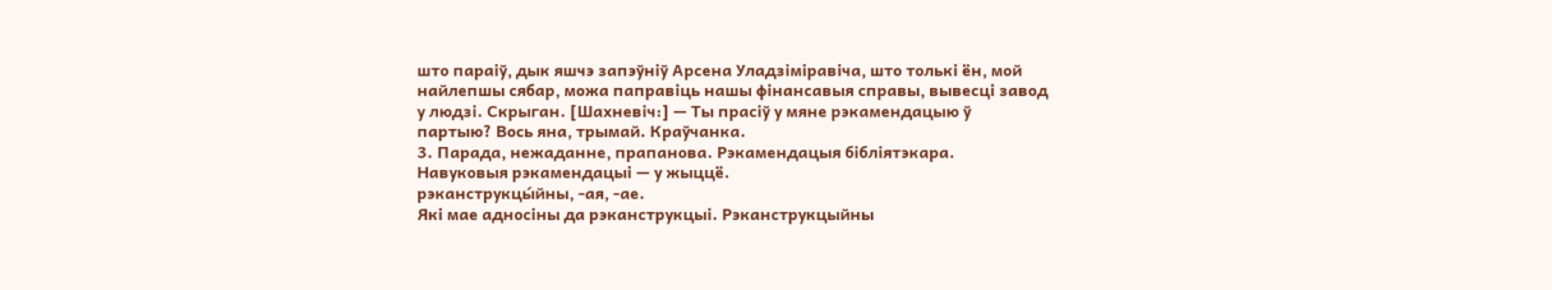што параіў, дык яшчэ запэўніў Арсена Уладзіміравіча, што толькі ён, мой найлепшы сябар, можа паправіць нашы фінансавыя справы, вывесці завод у людзі. Скрыган. [Шахневіч:] — Ты прасіў у мяне рэкамендацыю ў партыю? Вось яна, трымай. Краўчанка.
3. Парада, нежаданне, прапанова. Рэкамендацыя бібліятэкара. Навуковыя рэкамендацыі — у жыццё.
рэканструкцы́йны, ‑ая, ‑ае.
Які мае адносіны да рэканструкцыі. Рэканструкцыйны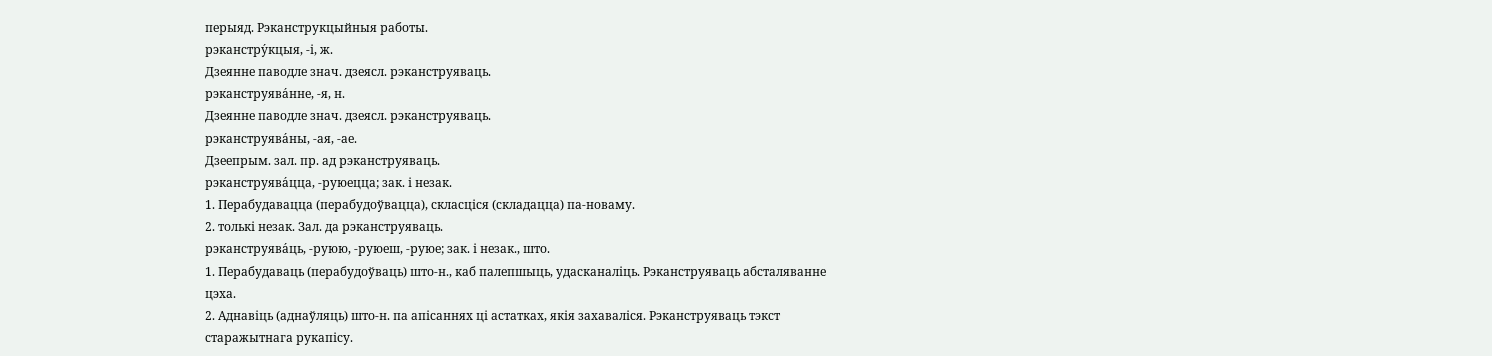перыяд. Рэканструкцыйныя работы.
рэканстру́кцыя, ‑і, ж.
Дзеянне паводле знач. дзеясл. рэканструяваць.
рэканструява́нне, ‑я, н.
Дзеянне паводле знач. дзеясл. рэканструяваць.
рэканструява́ны, ‑ая, ‑ае.
Дзеепрым. зал. пр. ад рэканструяваць.
рэканструява́цца, ‑руюецца; зак. і незак.
1. Перабудавацца (перабудоўвацца), скласціся (складацца) па-новаму.
2. толькі незак. Зал. да рэканструяваць.
рэканструява́ць, ‑руюю, ‑руюеш, ‑руюе; зак. і незак., што.
1. Перабудаваць (перабудоўваць) што‑н., каб палепшыць, удасканаліць. Рэканструяваць абсталяванне цэха.
2. Аднавіць (аднаўляць) што‑н. па апісаннях ці астатках, якія захаваліся. Рэканструяваць тэкст старажытнага рукапісу.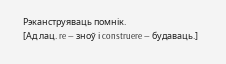Рэканструяваць помнік.
[Ад лац. re — зноў і construere — будаваць.]